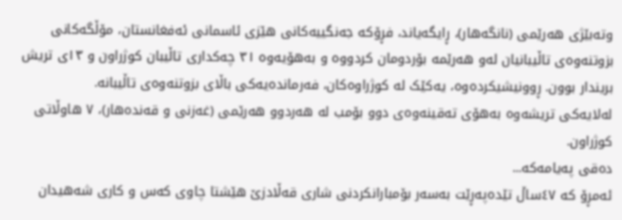وتەبێژی ھەرێمی (نانگەھار)، ڕایگەیاند، فڕۆکە جەنگییەکانی ھێزی ئاسمانی ئەفغانستان، مۆڵگەکانی بزوتنەوەی تاڵیبانیان لەو ھەرێمە بۆردومان کردووە و بەھۆیەوە ٣١ چەکداری تاڵیبان کوژراون و ١٣ی تریش بریندار بوون. ڕوونیشیکردەوە، یەکێک لە کوژراوەکان، فەرماندەیەکی باڵای بزوتنەوەی تاڵیبانە.
لەلایەکی تریشەوە بەھۆی تەقینەوەی دوو بۆمب لە ھەردوو ھەرێمی (غەزنی و قەندەھار)، ٧ ھاوڵاتی کوژراون.
دەقی پەیامەکە...
ئەمڕۆ کە ٤٧ساڵ تێدەپەڕێت بەسەر بۆمبارانکردنی شاری قەڵادزێ ھێشتا چاوی کەس و کاری شەھیدان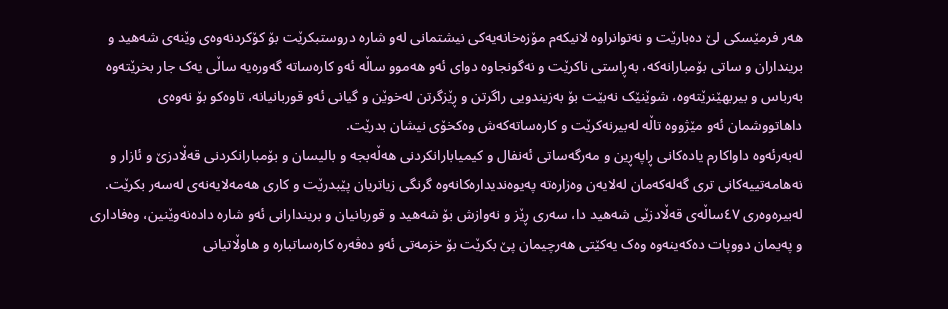ھەر فرمێسکی لێ دەبارێت و نەتوانراوە لانیکەم مۆزەخانەیەکی نیشتمانی لەو شارە دروستبکرێت بۆ کۆکردنەوەی وێنەی شەھید و برینداران و ساتی بۆمبارانەکە، بەڕاستی ناکرێت و نەگونجاوە دوای ئەو ھەموو ساڵە ئەو کارەساتە گەورەیە ساڵی یەک جار بخرێتەوە بەرباس و بیربھێنرێتەوە، شوێنێک نەبێت بۆ بەزیندویی راگرتن و ڕێزگرتن لەخوێن و گیانی ئەو قوربانیانە، تاوەکو بۆ نەوەی داھاتووشمان ئەو مێژووە تاڵە لەبیرنەکرێت و کارەساتەکەش وەکخۆی نیشان بدرێت.
لەبەرئەوە داواکارم یادەکانی ڕاپەڕین و مەرگەساتی ئەنفال و کیمیابارانکردنی ھەڵەبجە و بالیسان و بۆمبارانکردنی قەڵادزێ و ئازار و نەھامەتییەکانی تری گەلەکەمان لەلایەن وەزارەتە پەیوەندیدارەکانەوە گرنگی زیاتریان پێبدرێت و کاری ھەمەلایەنەی لەسەر بکرێت.
لەبیرەوەری ٤٧ساڵەی قەڵادزێی شەھید دا، سەری ڕێز و نەوازش بۆ شەھید و قوربانیان و بریندارانی ئەو شارە دادەنەوێنین، وەفاداری و پەیمان دووپات دەکەینەوە وەک یەکێتی ھەرچیمان پێ بکرێت بۆ خزمەتی ئەو دەڤەرە کارەساتبارە و ھاوڵاتیانی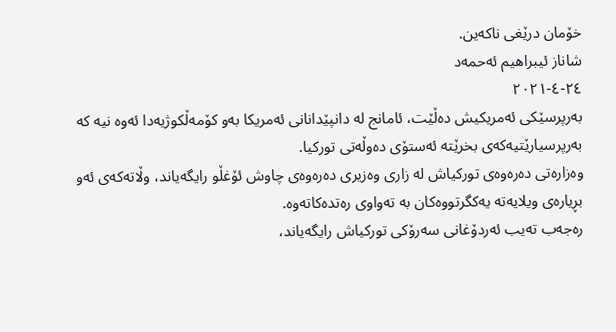خۆمان درێغی ناکەین.
شاناز ئیبراھیم ئەحمەد
٢٤-٤-٢٠٢١
بەرپرسێکی ئەمریکیش دەڵێت، ئامانج لە دانپێدانانی ئەمریکا بەو کۆمەڵکوژیەدا ئەوە نیە کە بەرپرسیارێتیەکەی بخرێتە ئەستۆی دەوڵەتی تورکیا.
وەزارەتی دەرەوەی تورکیاش لە زاری وەزیری دەرەوەی چاوش ئۆغڵو رایگەیاند، وڵاتەکەی ئەو بڕیارەی ویلایەتە یەکگرتووەکان بە تەواوی رەتدەکاتەوە.
رەجەب تەیب ئەردۆغانی سەرۆکی تورکیاش رایگەیاند،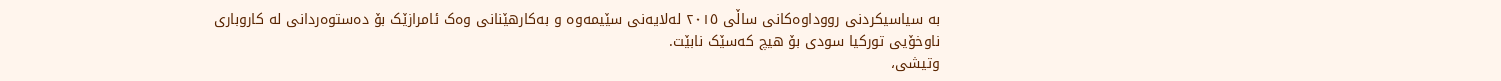بە سیاسیکردنی رووداوەکانی ساڵی ٢٠١٥ لەلایەنی سێیمەوە و بەکارھێنانی وەک ئامرازێک بۆ دەستوەردانی لە کاروباری ناوخۆیی تورکیا سودی بۆ ھیچ کەسێک نابێت.
وتیشی،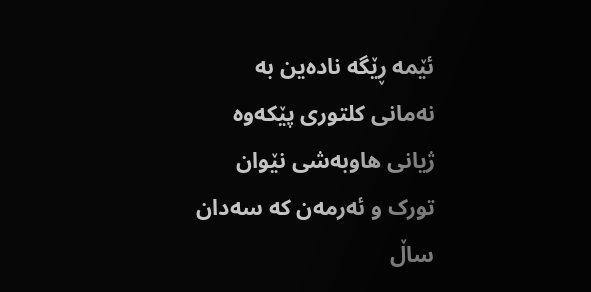ئێمە ڕێگە نادەین بە نەمانی کلتوری پێکەوە ژیانی ھاوبەشی نێوان تورک و ئەرمەن کە سەدان ساڵ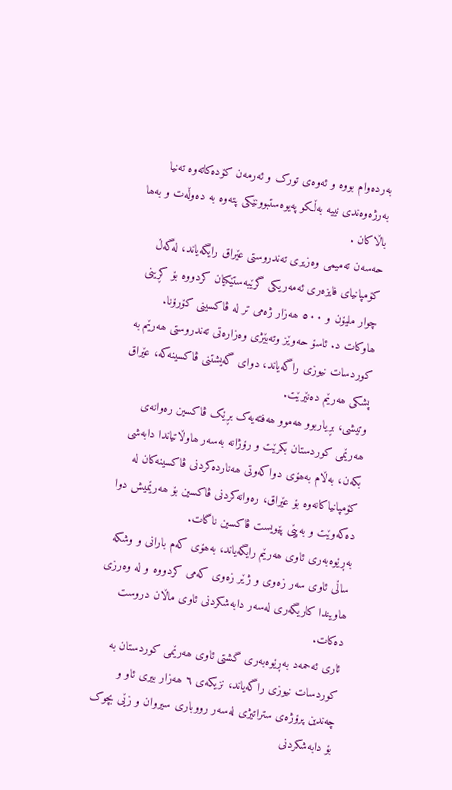بەردەوام بووە و ئەوەی تورک و ئەرمەن کۆدەکاتەوە تەنیا بەرژەوەندی نییە بەڵکو پەیوەستبوونێکی پتەوە بە دەوڵەت و بەھا باڵاکان .
حەسەن تەمیمی وەزیری تەندروستی عێراق رایگەیاند، لەگەڵ کۆمپانیای فایزەری ئەمەریکی گرێبەستێکیان کردووە بۆ کڕینی چوار ملیۆن و ٥٠٠ ھەزار ژەمی تر لە ڤاکسینی کۆرۆنا.
ھاوکات د. ئاسۆ حەوێز وتەبێژی وەزارەتی تەندروستی ھەرێم بە کوردسات نیوزی راگەیاند، دوای گەیشتنی ڤاکسینەکە، عێراق پشکی ھەرێم دەنێرێت.
وتیشی، بڕیاربوو ھەموو ھەفتەیەک بڕێک ڤاکسین رەوانەی ھەرێمی کوردستان بکرێت و رۆژانە بەسەر ھاوڵاتیاندا دابەشی بکەن، بەڵام بەھۆی دواکەوتی ھەناردەکردنی ڤاکسینەکان لە کۆمپانیاکانەوە بۆ عێراق، رەوانەکردنی ڤاکسین بۆ ھەرێمیش دوا دەکەوێت و بەپێی پێویست ڤاکسین ناگات.
بەڕێوەبەری ئاوی ھەرێم رایگەیاند، بەھۆی کەم بارانی و وشکە ساڵی ئاوی سەر زەوی و ژێر زەوی کەمی کردووە و لە وەرزی ھاویندا کاریگەری لەسەر دابەشکردنی ئاوی ماڵان دروست دەکات.
ئاری ئەحمەد بەڕێوەبەری گشتی ئاوی ھەرێمی کوردستان بە کوردسات نیوزی راگەیاند، نزیکەی ٦ ھەزار بیری ئاو و چەندین پرۆژەی ستراتیژی لەسەر رووباری سیروان و زێی بچوک بۆ دابەشکردنی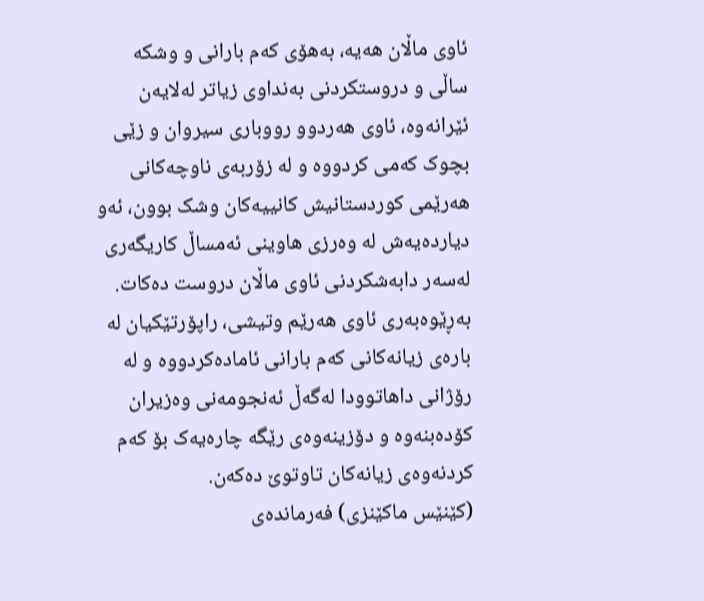ئاوی ماڵان ھەیە، بەھۆی کەم بارانی و وشکە ساڵی و دروستکردنی بەنداوی زیاتر لەلایەن ئێرانەوە، ئاوی ھەردوو رووباری سیروان و زێی بچوک کەمی کردووە و لە زۆربەی ناوچەکانی ھەرێمی کوردستانیش کانییەکان وشک بوون، ئەو دیاردەیەش لە وەرزی ھاوینی ئەمساڵ کاریگەری لەسەر دابەشکردنی ئاوی ماڵان دروست دەکات.
بەڕێوەبەری ئاوی ھەرێم وتیشی، راپۆرتێکیان لە بارەی زیانەکانی کەم بارانی ئامادەکردووە و لە رۆژانی داھاتوودا لەگەڵ ئەنجومەنی وەزیران کۆدەبنەوە و دۆزینەوەی رێگە چارەیەک بۆ کەم کردنەوەی زیانەکان تاوتوێ دەکەن.
(کێنێس ماکێنزی) فەرماندەی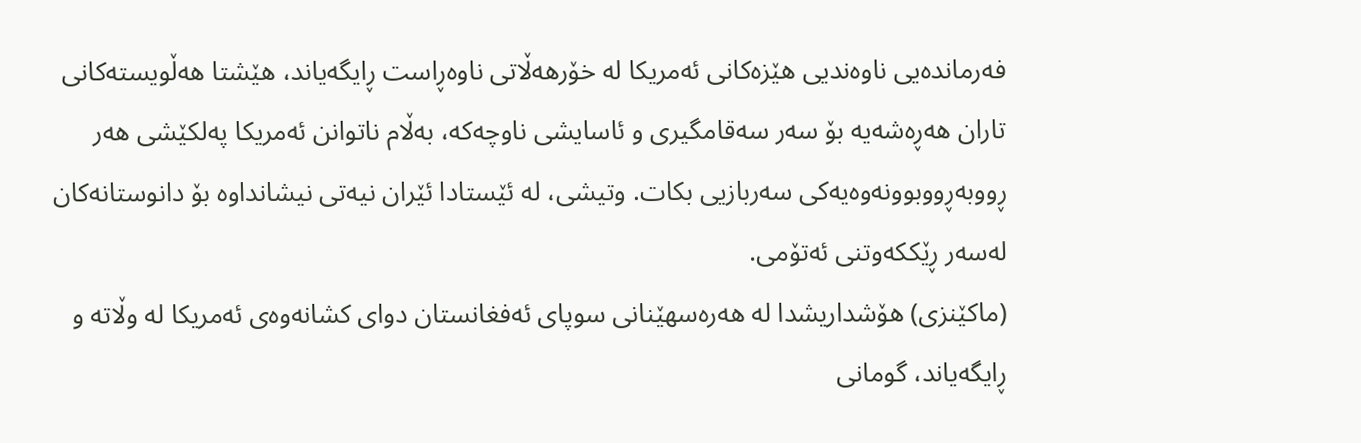فەرماندەیی ناوەندیی ھێزەکانی ئەمریکا لە خۆرھەڵاتی ناوەڕاست ڕایگەیاند، ھێشتا ھەڵویستەکانی تاران ھەڕەشەیە بۆ سەر سەقامگیری و ئاسایشی ناوچەکە، بەڵام ناتوانن ئەمریکا پەلکێشی ھەر ڕووبەڕووبوونەوەیەکی سەربازیی بکات. وتیشی، لە ئێستادا ئێران نیەتی نیشانداوە بۆ دانوستانەکان لەسەر ڕێککەوتنی ئەتۆمی.
(ماکێنزی) ھۆشداریشدا لە ھەرەسھێنانی سوپای ئەفغانستان دوای کشانەوەی ئەمریکا لە وڵاتە و ڕایگەیاند، گومانی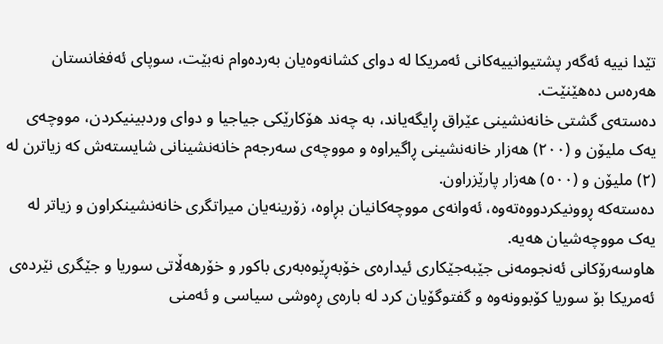تێدا نییە ئەگەر پشتیوانییەکانی ئەمریکا لە دوای کشانەوەیان بەردەوام نەبێت، سوپای ئەفغانستان ھەرەس دەھێنێت.
دەستەی گشتی خانەنشینی عێراق ڕایگەیاند، بە چەند ھۆکارێکی جیاجیا و دوای وردبینیکردن، مووچەی یەک ملیۆن و (٢٠٠) ھەزار خانەنشینی ڕاگیراوە و مووچەی سەرجەم خانەنشینانی شایستەش کە زیاترن لە (٢) ملیۆن و (٥٠٠) ھەزار پارێزراون.
دەستەکە ڕوونیکردووەتەوە، ئەوانەی مووچەکانیان بڕاوە، زۆرینەیان میراتگری خانەنشینکراون و زیاتر لە یەک مووچەشیان ھەیە.
ھاوسەرۆکانی ئەنجومەنی جێبەجێکاری ئیدارەی خۆبەڕێوەبەری باکور و خۆرھەڵاتی سوریا و جێگری نێردەی ئەمریکا بۆ سوریا کۆبوونەوە و گفتوگۆیان کرد لە بارەی ڕەوشی سیاسی و ئەمنی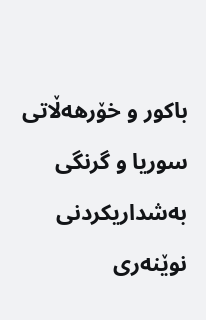باکور و خۆرھەڵاتی سوریا و گرنگی بەشداریکردنی نوێنەری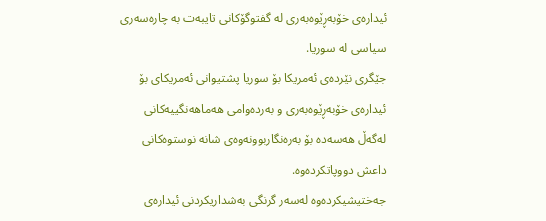ئیدارەی خۆبەڕێوەبەری لە گفتوگۆکانی تایبەت بە چارەسەری سیاسی لە سوریا.
جێگری نێردەی ئەمریکا بۆ سوریا پشتیوانی ئەمریکای بۆ ئیدارەی خۆبەڕێوەبەری و بەردەوامی ھەماھەنگییەکانی لەگەڵ ھەسەدە بۆ بەرەنگاربوونەوەی شانە نوستوەکانی داعش دووپاتکردەوە.
جەختیشیکردەوە لەسەر گرنگی بەشداریکردنی ئیدارەی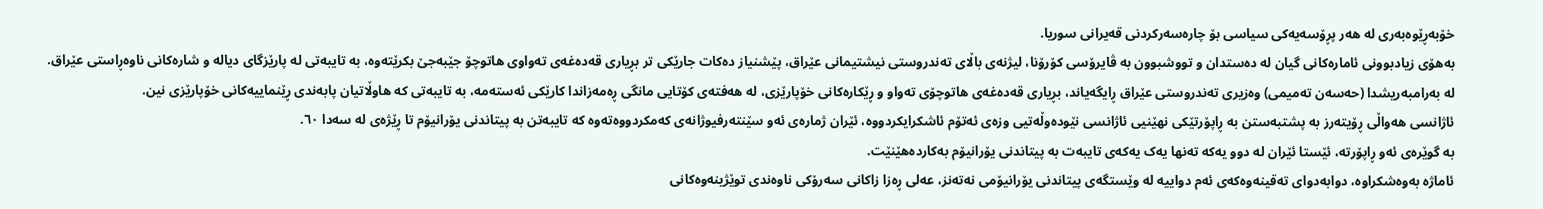خۆبەڕێوەبەری لە ھەر پڕۆسەیەکی سیاسی بۆ چارەسەرکردنی قەیرانی سوریا.
بەھۆی زیادبوونی ئامارەکانی گیان لە دەستدان و تووشبوون بە ڤایرۆسی کۆرۆنا، لیژنەی باڵای تەندروستی نیشتیمانی عێراق، پێشنیاز دەکات جارێکی تر بڕیاری قەدەغەی تەواوی ھاتوچۆ جێبەجێ بکرێتەوە، بە تایبەتی لە پارێزگای دیالە و شارەکانی ناوەڕاستی عێراق.
لە بەرامبەریشدا (حەسەن تەمیمی) وەزیری تەندروستی عێراق ڕایگەیاند، بڕیاری قەدەغەی ھاتوچۆی تەواو و ڕێکارەکانی خۆپارێزی، لە ھەفتەی کۆتایی مانگی ڕەمەزاندا کارێکی ئەستەمە، بە تایبەتی کە ھاوڵاتیان پابەندی ڕێنماییەکانی خۆپارێزی نین.
ئاژانسی ھەواڵی ڕۆیتەرز بە پشتبەستن بە ڕاپۆرتێکی نھێنیی ئاژانسی نێودەوڵەتیی وزەی ئەتۆم ئاشکرایکردووە، ئێران ژمارەی ئەو سێنتەرفیوژانەی کەمکردووەتەوە کە تایبەتن بە پیتاندنی یۆرانیۆم تا ڕێژەی لە سەدا ٦٠.
بە گوێرەی ئەو ڕاپۆرتە، ئێستا ئێران لە دوو یەکە تەنھا یەک یەکەی تایبەت بە پیتاندنی یۆرانیۆم بەکاردەھێنێت.
ئاماژە بەوەشکراوە، دوابەدوای تەقینەوەکەی ئەم دواییە لە وێستگەی پیتاندنی یۆرانیۆمی نەتەنز، عەلی ڕەزا زاکانی سەرۆکی ناوەندی توێژینەوەکانی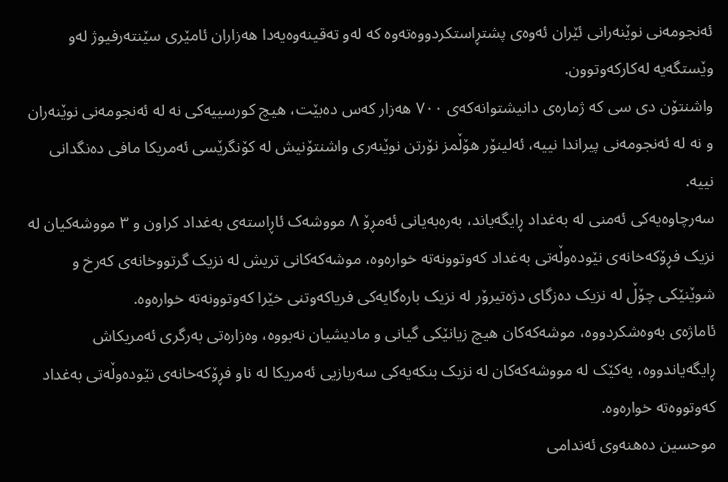ئەنجومەنی نوێنەرانی ئێران ئەوەی پشتڕاستکردووەتەوە کە لەو تەقینەوەیەدا ھەزاران ئامێری سێنتەرفیوژ لەو وێستگەیە لەکارکەوتوون.
واشنتۆن دی سی کە ژمارەی دانیشتوانەکەی ٧٠٠ ھەزار کەس دەبێت، ھیچ کورسییەکی نە لە ئەنجومەنی نوێنەران و نە لە ئەنجومەنی پیراندا نییە، ئەلینۆر ھۆڵمز نۆرتن نوێنەری واشنتۆنیش لە کۆنگرێسی ئەمریکا مافی دەنگدانی نییە.
سەرچاوەیەکی ئەمنی لە بەغداد ڕایگەیاند، بەرەبەیانی ئەمڕۆ ٨ مووشەک ئاڕاستەی بەغداد کراون و ٣ مووشەکیان لە نزیک فڕۆکەخانەی نێودەوڵەتی بەغداد کەوتوونەتە خوارەوە، موشەکەکانی تریش لە نزیک گرتووخانەی کەرخ و شوێنێکی چۆڵ لە نزیک دەزگای دژەتیرۆر لە نزیک بارەگایەکی فریاکەوتنی خێرا کەوتوونەتە خوارەوە.
ئاماژەی بەوەشکردووە، موشەکەکان ھیچ زیانێکی گیانی و مادیشیان نەبووە، وەزارەتی بەرگری ئەمریکاش ڕایگەیاندووە، یەکێک لە مووشەکەکان لە نزیک بنکەیەکی سەربازیی ئەمریکا لە ناو فڕۆکەخانەی نێودەوڵەتی بەغداد کەوتووەتە خوارەوە.
موحسین دەھنەوی ئەندامی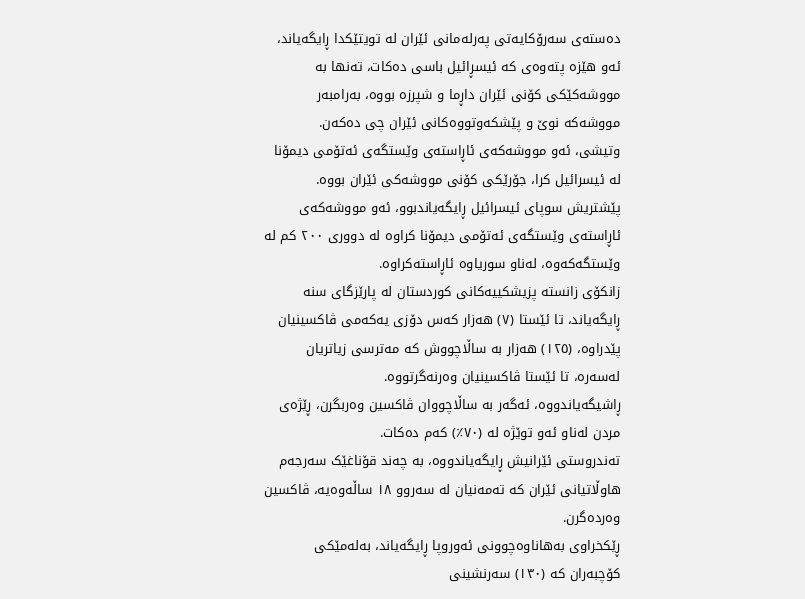دەستەی سەرۆکایەتی پەرلەمانی ئێران لە تویتێکدا ڕایگەیاند، ئەو ھێزە پتەوەی کە ئیسڕائیل باسی دەکات، تەنھا بە مووشەکێکی کۆنی ئێران داڕما و شپرزە بووە، بەرامبەر مووشەکە نوێ و پێشکەوتووەکانی ئێران چی دەکەن.
وتیشی، ئەو مووشەکەی ئاڕاستەی وێستگەی ئەتۆمی دیمۆنا لە ئیسرائیل کرا، جۆرێکی کۆنی مووشەکی ئێران بووە.
پێشتریش سوپای ئیسرائیل ڕایگەیاندبوو، ئەو مووشەکەی ئاڕاستەی وێستگەی ئەتۆمی دیمۆنا کراوە لە دووری ٢٠٠ کم لە وێستگەکەوە، لەناو سوریاوە ئاڕاستەکراوە.
زانکۆی زانستە پزیشکییەکانی کوردستان لە پارێزگای سنە ڕایگەیاند، تا ئێستا (٧) ھەزار کەس دۆزی یەکەمی ڤاکسینیان پێدراوە، (١٢٥) ھەزار بە ساڵاچووش کە مەترسی زیاتریان لەسەرە، تا ئێستا ڤاکسینیان وەرنەگرتووە.
ڕاشیگەیاندووە، ئەگەر بە ساڵاچووان ڤاکسین وەربگرن، ڕێژەی مردن لەناو ئەو توێژە لە (٧٠٪) کەم دەکات.
تەندروستی ئێرانیش ڕایگەیاندووە، بە چەند قۆناغێک سەرجەم ھاوڵاتیانی ئێران کە تەمەنیان لە سەروو ١٨ ساڵەوەیە، ڤاکسین وەردەگرن.
ڕێکخراوی بەھاناوەچوونی ئەوروپا ڕایگەیاند، بەلەمێکی کۆچبەران کە (١٣٠) سەرنشینی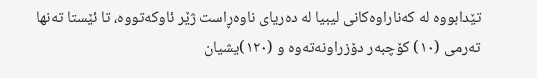تێدابووە لە کەناراوەکانی لیبیا لە دەریای ناوەڕاست ژێر ئاوکەتووە، تا ئێستا تەنھا تەرمی (١٠) کۆچبەر دۆزراونەتەوە و (١٢٠)یشیان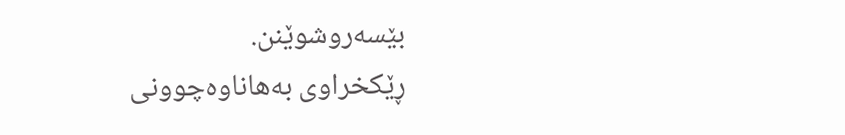بێسەروشوێنن.
ڕێکخراوی بەھاناوەچوونی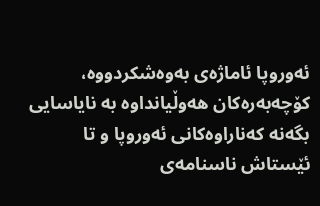ئەوروپا ئاماژەی بەوەشکردووە، کۆچەبەرەکان ھەوڵیانداوە بە نایاسایی بگەنە کەناراوەکانی ئەوروپا و تا ئێستاش ناسنامەی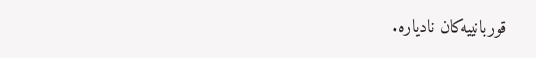قوربانییەکان نادیارە.